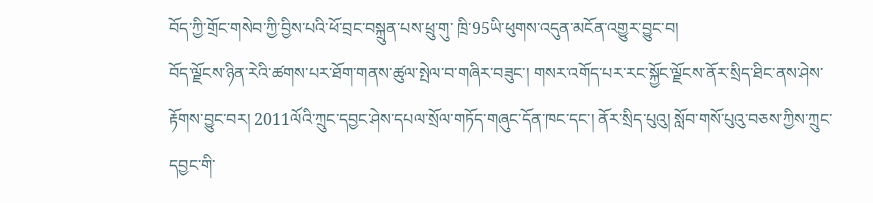བོད་ཀྱི་གྲོང་གསེབ་ཀྱི་བྱིས་པའི་ཕོ་བྲང་བསྐྲུན་པས་ཕྲུ་གུ་ ཁྲི་95ཡི་ཕུགས་འདུན་མངོན་འགྱུར་བྱུང་བ།
བོད་ལྗོངས་ཉིན་རེའི་ཚགས་པར་ཐོག་གནས་ཚུལ་སྤེལ་བ་གཞིར་བཟུང་། གསར་འགོད་པར་རང་སྐྱོང་ལྗོངས་ནོར་སྲིད་ཐིང་ནས་ཤེས་རྟོགས་བྱུང་བར། 2011ལོའི་ཀྲུང་དབྱང་ཤེས་དཔལ་སྲོལ་གཏོད་གཞུང་དོན་ཁང་དང་། ནོར་སྲིད་པུའུ། སློབ་གསོ་པུའུ་བཅས་ཀྱིས་ཀྲུང་དབྱང་གི་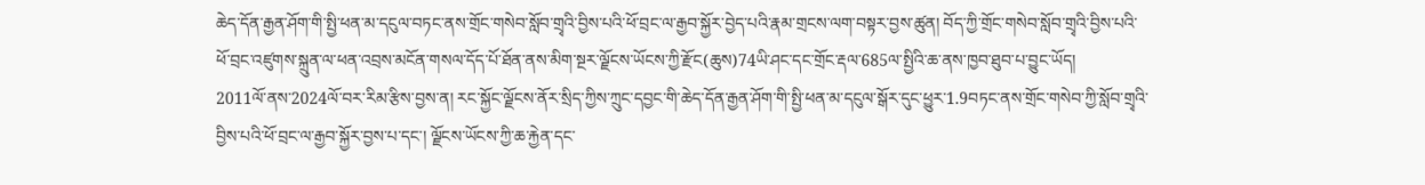ཆེད་དོན་རྒྱན་ཤོག་གི་སྤྱི་ཕན་མ་དངུལ་བཏང་ནས་གྲོང་གསེབ་སློབ་གྲྭའི་བྱིས་པའི་ཕོ་བྲང་ལ་རྒྱབ་སྐྱོར་བྱེད་པའི་རྣམ་གྲངས་ལག་བསྟར་བྱས་ཚུན། བོད་ཀྱི་གྲོང་གསེབ་སློབ་གྲྭའི་བྱིས་པའི་ཕོ་བྲང་འཛུགས་སྐྲུན་ལ་ཕན་འབྲས་མངོན་གསལ་དོད་པོ་ཐོན་ནས་མིག་སྔར་ལྗོངས་ཡོངས་ཀྱི་རྫོང(ཆུས)74ཡི་ཤང་དང་གྲོང་རྡལ་685ལ་སྤྱིའི་ཆ་ནས་ཁྱབ་ཐུབ་པ་བྱུང་ཡོད།
2011ལོ་ནས་2024ལོ་བར་རིམ་རྩིས་བྱས་ན། རང་སྐྱོང་ལྗོངས་ནོར་སྲིད་ཀྱིས་ཀྲུང་དབྱང་གི་ཆེད་དོན་རྒྱན་ཤོག་གི་སྤྱི་ཕན་མ་དངུལ་སྒོར་དུང་ཕྱུར་1.9བཏང་ནས་གྲོང་གསེབ་ཀྱི་སློབ་གྲྭའི་བྱིས་པའི་ཕོ་བྲང་ལ་རྒྱབ་སྐྱོར་བྱས་པ་དང་། ལྗོངས་ཡོངས་ཀྱི་ཆ་རྐྱེན་དང་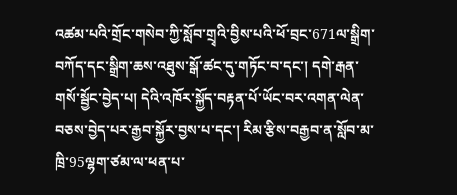འཚམ་པའི་གྲོང་གསེབ་ཀྱི་སློབ་གྲྭའི་བྱིས་པའི་ཕོ་བྲང་671ལ་སྒྲིག་བཀོད་དང་སྒྲིག་ཆས་འཐུས་སྒོ་ཚང་དུ་གཏོང་བ་དང་། དགེ་རྒན་གསོ་སྦྱོང་བྱེད་པ། དེའི་འཁོར་སྐྱོད་བརྟན་པོ་ཡོང་བར་འགན་ལེན་བཅས་བྱེད་པར་རྒྱབ་སྐྱོར་བྱས་པ་དང་། རིམ་རྩིས་བརྒྱབ་ན་སློབ་མ་ཁྲི་95ལྷག་ཙམ་ལ་ཕན་པ་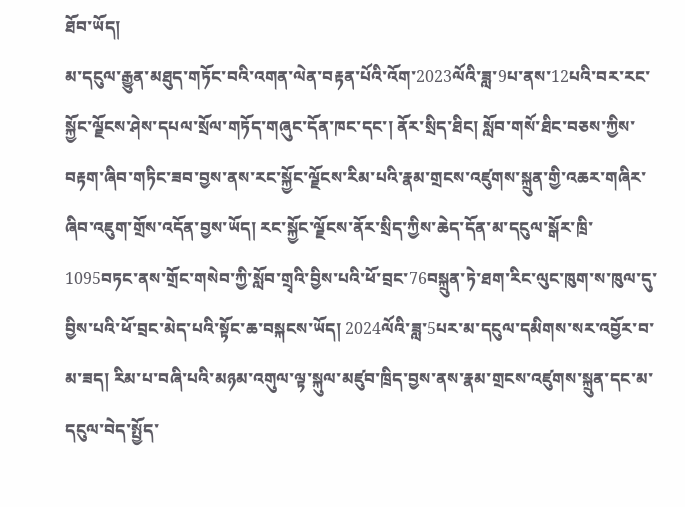ཐོབ་ཡོད།
མ་དངུལ་རྒྱུན་མཐུད་གཏོང་བའི་འགན་ལེན་བརྟན་པོའི་འོག་2023ལོའི་ཟླ་9པ་ནས་12པའི་བར་རང་སྐྱོང་ལྗོངས་ཤེས་དཔལ་སྲོལ་གཏོད་གཞུང་དོན་ཁང་དང་། ནོར་སྲིད་ཐིང། སློབ་གསོ་ཐིང་བཅས་ཀྱིས་བརྟག་ཞིབ་གཏིང་ཟབ་བྱས་ནས་རང་སྐྱོང་ལྗོངས་རིམ་པའི་རྣམ་གྲངས་འཛུགས་སྐྲུན་གྱི་འཆར་གཞིར་ཞིབ་འཇུག་གྲོས་འདོན་བྱས་ཡོད། རང་སྐྱོང་ལྗོངས་ནོར་སྲིད་ཀྱིས་ཆེད་དོན་མ་དངུལ་སྒོར་ཁྲི་1095བཏང་ནས་གྲོང་གསེབ་ཀྱི་སློབ་གྲྭའི་བྱིས་པའི་ཕོ་བྲང་76བསྐྲུན་ཏེ་ཐག་རིང་ལུང་ཁུག་ས་ཁུལ་དུ་བྱིས་པའི་ཕོ་བྲང་མེད་པའི་སྟོང་ཆ་བསྐངས་ཡོད། 2024ལོའི་ཟླ་5པར་མ་དངུལ་དམིགས་སར་འབྱོར་བ་མ་ཟད། རིམ་པ་བཞི་པའི་མཉམ་འགུལ་ལྟ་སྐུལ་མཛུབ་ཁྲིད་བྱས་ནས་རྣམ་གྲངས་འཛུགས་སྐྲུན་དང་མ་དངུལ་བེད་སྤྱོད་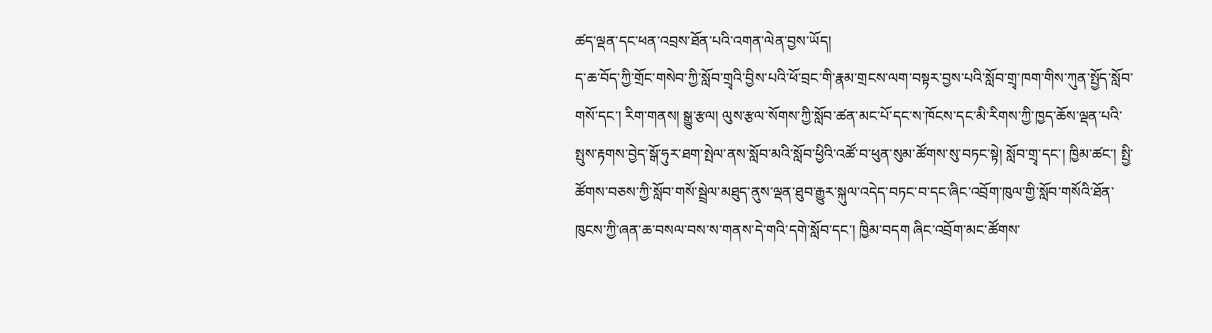ཚད་ལྡན་དང་ཕན་འབྲས་ཐོན་པའི་འགན་ལེན་བྱས་ཡོད།
ད་ཆ་བོད་ཀྱི་གྲོང་གསེབ་ཀྱི་སློབ་གྲྭའི་བྱིས་པའི་ཕོ་བྲང་གི་རྣམ་གྲངས་ལག་བསྟར་བྱས་པའི་སློབ་གྲྭ་ཁག་གིས་ཀུན་སྤྱོད་སློབ་གསོ་དང་། རིག་གནས། སྒྱུ་རྩལ། ལུས་རྩལ་སོགས་ཀྱི་སློབ་ཚན་མང་པོ་དང་ས་ཁོངས་དང་མི་རིགས་ཀྱི་ཁྱད་ཆོས་ལྡན་པའི་སྤུས་རྟགས་བྱེད་སྒོ་ཧུར་ཐག་སྤེལ་ནས་སློབ་མའི་སློབ་ཕྱིའི་འཚོ་བ་ཕུན་སུམ་ཚོགས་སུ་བཏང་སྟེ། སློབ་གྲྭ་དང་། ཁྱིམ་ཚང་། སྤྱི་ཚོགས་བཅས་ཀྱི་སློབ་གསོ་སྦྲེལ་མཐུད་ནུས་ལྡན་ཐུབ་རྒྱུར་སྐུལ་འདེད་བཏང་བ་དང་ཞིང་འབྲོག་ཁུལ་གྱི་སློབ་གསོའི་ཐོན་ཁུངས་ཀྱི་ཞན་ཆ་བསལ་བས་ས་གནས་དེ་གའི་དགེ་སློབ་དང་། ཁྱིམ་བདག ཞིང་འབྲོག་མང་ཚོགས་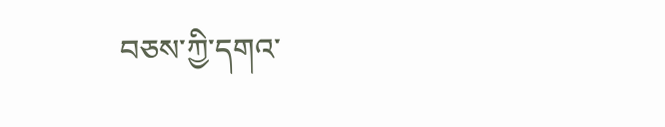བཅས་ཀྱི་དགའ་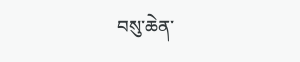བསུ་ཆེན་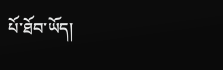པོ་ཐོབ་ཡོད།